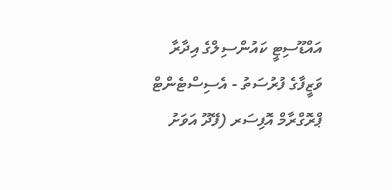އައްޑޫސިޓީ ކައުންސިލްގެ އިދާރާ
ވަޒީފާގެ ފުރުސަތު - އެސިސްޓެންޓް ޕްރޮގްރާމް އޮފިސަރ (ފޭދޫ އަވަށު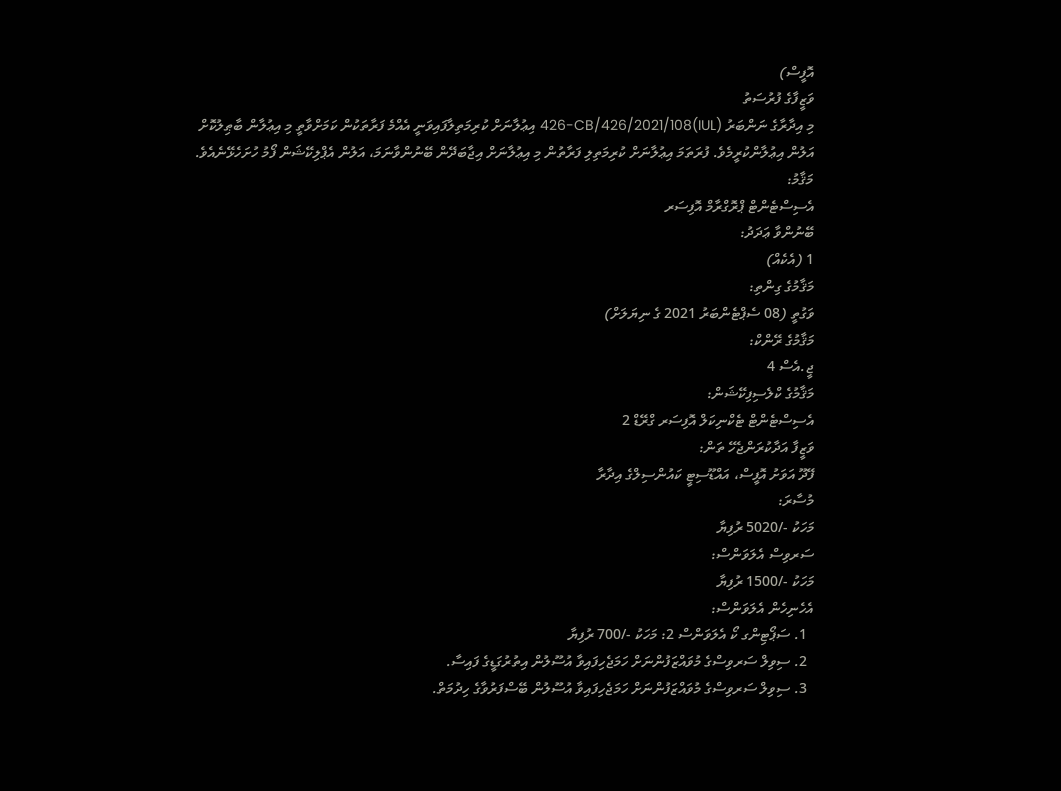އޮފީސް)
ވަޒީފާގެ ފުރުސަތު
މި އިދާރާގެ ނަންބަރު (IUL)426-CB/426/2021/108 އިޢުލާނަށް ކުރިމަތިލާފައިވަނީ އެއްމެ ފަރާތަކުން ކަމަށްވާތީ މި އިޢުލާން ބާޠިލުކޮށް އަލުން އިޢުލާންކުރީމެވެ. ފުރަތަމަ އިޢުލާނަށް ކުރިމަތިލި ފަރާތުން މި އިޢުލާނަށް އިޖާބަދޭން ބޭނުންވާނަމަ، އަލުން އެޕްލިކޭޝަން ފޯމު ހުށަހެޅޭނެއެވެ.
މަޤާމު:
އެސިސްޓެންޓް ޕްރޮގްރާމް އޮފިސަރ
ބޭނުންވާ ޢަދަދު:
1 (އެކެއް)
މަޤާމުގެ ގިންތި:
ވަގުތީ (08 ސެޕްޓެންބަރު 2021 ގެ ނިޔަލަށް)
މަޤާމުގެ ރޭންކް:
ޖީ.އެސް 4
މަޤާމުގެ ކްލެސިފިކޭޝަން:
އެސިސްޓެންޓް ޓެކްނިކަލް އޮފިސަރ ގްރޭޑް 2
ވަޒީފާ އަދާކުރަންޖެހޭ ތަން:
ފޭދޫ އަވަށު އޮފީސް، އައްޑޫސިޓީ ކައުންސިލްގެ އިދާރާ
މުސާރަ:
މަހަކު -/5020 ރުފިޔާ
ސަރވިސް އެލަވަންސް:
މަހަކު -/1500 ރުފިޔާ
އެހެނިހެން އެލަވަންސް:
  1. ސަޕޯޓިންގ ކޯ އެލަވަންސް 2: މަހަކު -/700 ރުފިޔާ
  2. ސިވިލް ސަރވިސްގެ މުވައްޒަފުންނަށް ހަމަޖެހިފައިވާ އުސޫލުން އިތުރުގަޑީގެ ފައިސާ.
  3. ސިވިލް ސަރވިސްގެ މުވައްޒަފުންނަށް ހަމަޖެހިފައިވާ އުސޫލުން ބޭސްފަރުވާގެ ހިދުމަތް.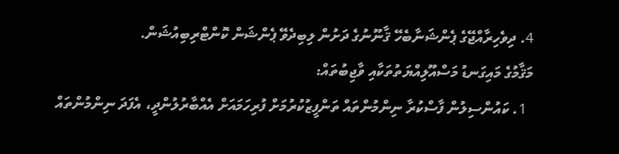4. ދިވެހިރާއްޖޭގެ ޕެންޝަނާބެހޭ ޤާނޫނުގެ ދަށުން ލިބިދެވޭ ޕެންޝަން ކޮންޓްރިބިއުޝަން.
މަޤާމުގެ މައިގަނޑު މަސްއޫލިއްޔަތުތަކާއި ވާޖިބުތައް:
  1. ކައުންސިލުން ފާސްކުރާ ނިންމުންތައް ތަންފީޒުކުރުމަށް ފުރިހަމައަށް އެއްބާރުލުންދީ، އެފަދަ ނިންމުންތައް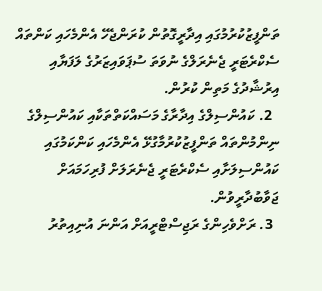ތަންފީޒުކުރުމުގައި އިދާރީގޮތުން ކުރަންޖެހޭ އެންމެހައި ކަންތައް ސެކްރެޓަރީ ޖެނެރަލްގެ ނުވަތަ ސުޕަވައިޒަރުގެ ލަފަޔާއި އިރުޝާދުގެ މަތިން ކުރުން.
  2. ކައުންސިލްގެ އިދާރާގެ މަސައްކަތްތަކާއި ކައުންސިލްގެ ނިންމުންތައް ތަންފީޒުކުރުމާގުޅޭ އެންމެހައި ކަންކަމުގައި ކައުންސިލަށާއި ސެކްރެޓަރީ ޖެނެރަލަށް ފުރިހަމައަށް ޖަވާބުދާރީވުން.
  3. ރަށްވެހިންގެ ރަޖިސްޓްރީއަށް އަންނަ އުނިއިތުރު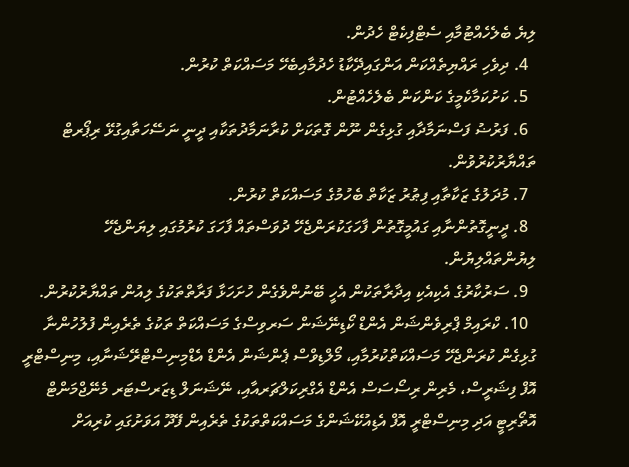ލިޔެ ބެލެހެއްޓުމާއި ސެޓްފިކެޓް ހެދުން.
  4. ދިވެހި ރައްޔިތެއްކަން އަންގައިދޭކާޑު ހެދުމާއިބެހޭ މަސައްކަތް ކުރުން.
  5. ކަށުކަމާކެމީގެ ކަންކަން ބެލެހެއްޓުން.
  6. ފަރުޟު ފަސްނަމާދާއި ގުޅިގެން ނޫން ގޮތަކަށް ކުރާނަމާދުތަކާއި ދީނީ ނަސޭހަތާއިގުޅޭ ރިޕޯރޓް ތައްޔާރުކުރުވުން.
  7. މުދަލުގެ ޒަކާތާއި ފިޠުރު ޒަކާތް ބެހުމުގެ މަސައްކަތް ކުރުން.
  8. ދީނީގޮތުންނާއި ގައުމީގޮތުން ފާހަގަކުރަންޖެހޭ ދުވަސްތައް ފާހަގަ ކުރުމުގައި ލިޔަންޖެހޭ ލިޔުންތައްލިޔުން.
  9. ސަރުކާރުގެ އެކިއެކި އިދާރާތަކުން އެހީ ބޭނުންވެގެން ހުށަހަޅާ ފަރާތްތަކުގެ ލިއުން ތައްޔާރުކުރުން.
  10. ކްރައިމް ޕްރިވެންޝަން އެންޑް ކޯޑިނޭޝަން ސަރވިސްގެ މަސައްކަތް ތަކުގެ ތެރެއިން ފުލުހުންނާ ގުޅިގެން ކުރަންޖެހޭ މަސައްކަތްކުރުމާއި، މޯލްޑިވްސް ޕެންޝަން އެންޑް އެޑްމިނިސްޓްރޭޝަނާއި، މިނިސްޓްރީ އޮފް ފިޝަރީސް، މެރިން ރިސޯސަސް އެންޑް އެގްރިކަލްޗަރއާއި، ނޭޝަނަލް ޑިޒަރސްޓަރ މެނޭޖްމަންޓް އޮތޯރިޓީ އަދި މިނިސްޓްރީ އޮފް އެޑިއުކޭޝަންގެ މަސައްކަތްތަކުގެ ތެރެއިން ފޭދޫ އަވަށުގައި ކުރިއަށް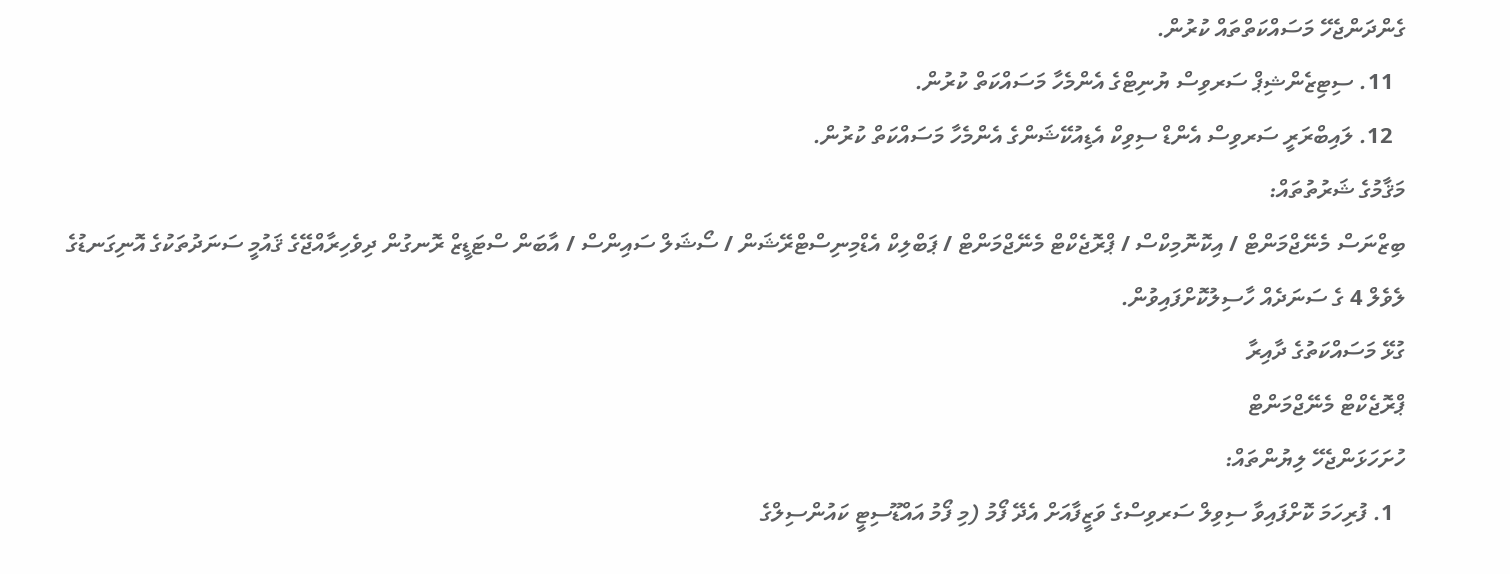ގެންދަންޖެހޭ މަސައްކަތްތައް ކުރުން.
  11. ސިޓިޒެންޝިޕް ސަރވިސް ޔުނިޓްގެ އެންމެހާ މަސައްކަތް ކުރުން.
  12. ލައިބްރަރީ ސަރވިސް އެންޑް ސިވިކް އެޑިއުކޭޝަންގެ އެންމެހާ މަސައްކަތް ކުރުން.
މަޤާމުގެ ޝަރުތުތައް:
ބިޒްނަސް މެނޭޖްމަންޓް / އިކޮނޮމިކްސް / ޕްރޮޖެކްޓް މެނޭޖްމަންޓް / ޕަބްލިކް އެޑްމިނިސްޓްރޭޝަން / ސޯޝަލް ސައިންސް / އާބަން ސްޓަޑީޒް ރޮނގުން ދިވެހިރާއްޖޭގެ ޤައުމީ ސަނަދުތަކުގެ އޮނިގަނޑުގެ ލެވެލް 4 ގެ ސަނަދެއް ހާސިލުކޮށްފައިވުން.
ގުޅޭ މަސައްކަތުގެ ދާއިރާ
ޕްރޮޖެކްޓް މެނޭޖްމަންޓް
ހުށަހަޅަންޖެހޭ ލިޔުންތައް:
  1. ފުރިހަމަ ކޮށްފައިވާ ސިވިލް ސަރވިސްގެ ވަޒީފާއަށް އެދޭ ފޯމު (މި ފޯމު އައްޑޫސިޓީ ކައުންސިލްގެ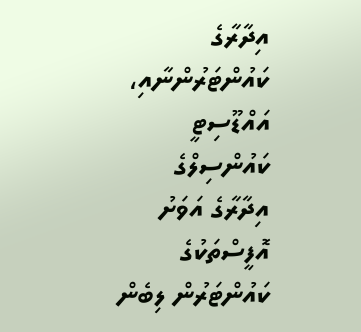އިދާރާގެ ކައުންޓަރުންނާއި، އައްޑޫސިޓީ ކައުންސިލްގެ އިދާރާގެ އަވަށު އޮފީސްތަކުގެ ކައުންޓަރުން ލިބެން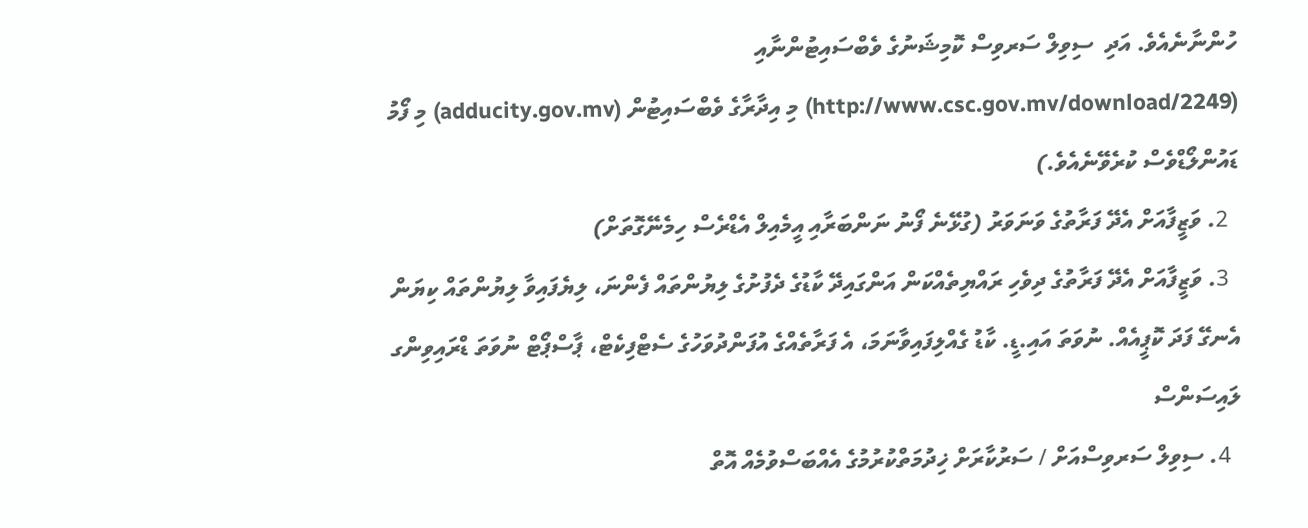ހުންނާނެއެވެ. އަދި  ސިވިލް ސަރވިސް ކޮމިޝަނުގެ ވެބްސައިޓުންނާއި (http://www.csc.gov.mv/download/2249) މި އިދާރާގެ ވެބްސައިޓުން (adducity.gov.mv) މި ފޯމު ޑައުންލޯޑްވެސް ކުރެވޭނެއެވެ.)
  2. ވަޒީފާއަށް އެދޭ ފަރާތުގެ ވަނަވަރު (ގުޅޭނެ ފޯނު ނަންބަރާއި އީމެއިލް އެޑްރެސް ހިމެނޭގޮތަށް)
  3. ވަޒީފާއަށް އެދޭ ފަރާތުގެ ދިވެހި ރައްޔިތެއްކަން އަންގައިދޭ ކާޑުގެ ދެފުށުގެ ލިޔުންތައް ފެންނަ، ލިޔެފައިވާ ލިޔުންތައް ކިޔަން އެނގޭ ފަދަ ކޮޕީއެއް. ނުވަތަ އައި.ޑީ. ކާޑު ގެއްލިފައިވާނަމަ، އެ ފަރާތެއްގެ އުފަންދުވަހުގެ ސެޓްފިކެޓް، ޕާސްޕޯޓް ނުވަތަ ޑްރައިވިންގ ލައިސަންސް
  4. ސިވިލް ސަރވިސްއަށް / ސަރުކާރަށް ޚިދުމަތްކުރުމުގެ އެއްބަސްވުމެއް އޮތް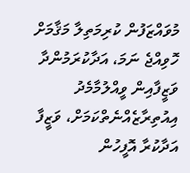މުވައްޒަފުން ކުރިމަތިލާ މަޤާމަށް ހޮވިއްޖެ ނަމަ، އަދާކުރަމުންދާ ވަޒީފާއިން ވީއްލުމާމެދު އިއުތިރާޒެއްނެތްކަމަށް، ވަޒީފާ އަދާކުރާ އޮފީހުން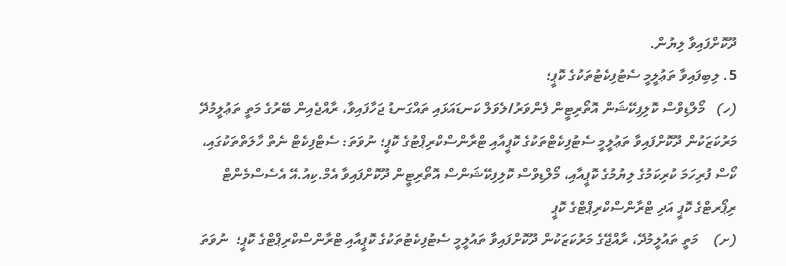ދޫކޮށްފައިވާ ލިޔުން.
5. ލިބިފައިވާ ތަޢުލީމީ ސެޓުފިކެޓުތަކުގެ ކޮޕީ؛
(ހ)   މޯލްޑިވްސް ކޮލިފިކޭޝަން އޮތޯރިޓީން ފެންވަރު/ލެވަލް ކަނޑައަޅައި ތައްގަނޑު ޖަހާފައިވާ، ރާއްޖެއިން ބޭރުގެ މަތީ ތަޢުލީމުދޭ މަރުކަޒަކުން ދޫކޮށްފައިވާ ތަޢުލީމީ ސެޓުފިކެޓްތަކުގެ ކޮޕީއާއި ޓްރާންސްކްރިޕްޓުގެ ކޮޕީ؛ ނުވަތަ: ސެޓްފިކެޓް ނެތް ހާލަތްތަކުގައި، ކޯސް ފުރިހަމަ ކުރިކަމުގެ ލިޔުމުގެ ކޮޕީއާއި، މޯލްޑިވްސް ކޮލިފިކޭޝަންސް އޮތޯރިޓީން ދޫކޮށްފައިވާ އެމް.ކިއު.އޭ އެސެސްމެންޓް ރިޕޯރޓްގެ ކޮޕީ އަދި ޓްރާންސްކްރިޕްޓްގެ ކޮޕީ
(ށ)    މަތީ ތައުލީމުދޭ، ރާއްޖޭގެ މަރުކަޒަކުން ދޫކޮށްފައިވާ ތައުލީމީ ސެޓުފިކެޓުތަކުގެ ކޮޕީއާއި ޓްރާންސްކްރިޕްޓްގެ ކޮޕީ؛  ނުވަތަ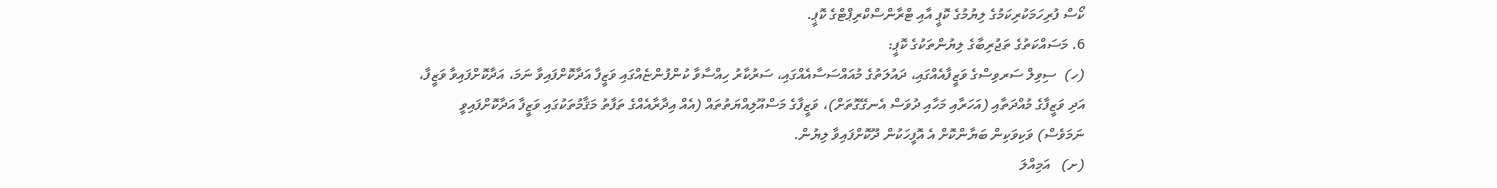ކޯސް ފުރިހަމަކުރިކަމުގެ ލިޔުމުގެ ކޮޕީ އާއި ޓްރާންސްކްރިޕްޓްގެ ކޮޕީ.
6. މަސައްކަތުގެ ތަޖުރިބާގެ ލިޔުންތަކުގެ ކޮޕީ:
(ހ)  ސިވިލް ސަރވިސްގެ ވަޒީފާއެއްގައި، ދައުލަތުގެ މުއައްސަސާއެއްގައި، ސަރުކާރު ހިއްސާވާ ކުންފުންޏެއްގައި ވަޒީފާ އަދާކޮށްފައިވާ ނަމަ، އަދާކޮށްފައިވާ ވަޒީފާ، އަދި ވަޒީފާގެ މުއްދަތާއި (އަހަރާއި މަހާއި ދުވަސް އެނގޭގޮތަށް)، ވަޒީފާގެ މަސްއޫލިއްޔަތުތައް (އެއް އިދާރާއެއްގެ ތަފާތު މަޤާމުތަކުގައި ވަޒީފާ އަދާކޮށްފައިވީ ނަމަވެސް) ވަކިވަކިން ބަޔާންކޮށް އެ އޮފީހަކުން ދޫކޮށްފައިވާ ލިޔުން.
(ށ)   އަމިއްލަ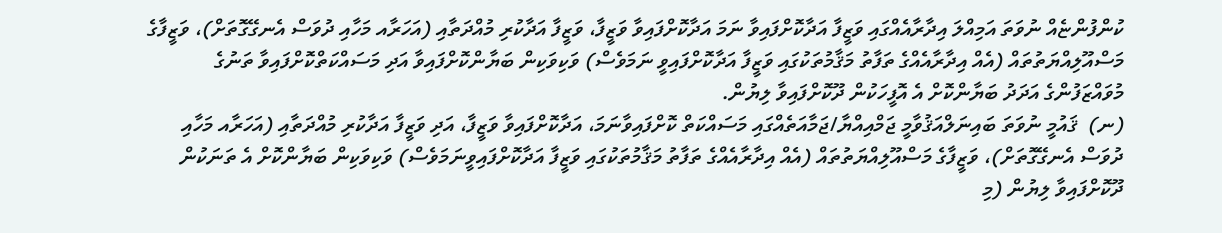ކުންފުންޏެއް ނުވަތަ އަމިއްލަ އިދާރާއެއްގައި ވަޒީފާ އަދާކޮށްފައިވާ ނަމަ އަދާކޮށްފައިވާ ވަޒީފާ، ވަޒީފާ އަދާކުރި މުއްދަތާއި (އަހަރާއ މަހާއި ދުވަސް އެނގޭގޮތަށް)، ވަޒީފާގެ މަސްއޫލިއްޔަތުތައް (އެއް އިދާރާއެއްގެ ތަފާތު މަޤާމުތަކުގައި ވަޒީފާ އަދާކޮށްފައިވީ ނަމަވެސް) ވަކިވަކިން ބަޔާންކޮށްފައިވާ އަދި މަސައްކަތްކޮށްފައިވާ ތަނުގެ މުވައްޒަފުންގެ އަދަދު ބަޔާންކޮށް އެ އޮފީހަކުން ދޫކޮށްފައިވާ ލިޔުން.
(ނ)  ޤައުމީ ނުވަތަ ބައިނަލްއަޤުވާމީ ޖަމްއިއްޔާ/ޖަމާއަތެއްގައި މަސައްކަތް ކޮށްފައިވާނަމަ، އަދާކޮށްފައިވާ ވަޒީފާ، އަދި ވަޒީފާ އަދާކުރި މުއްދަތާއި (އަހަރާއ މަހާއި ދުވަސް އެނގޭގޮތަށް)، ވަޒީފާގެ މަސްއޫލިއްޔަތުތައް (އެއް އިދާރާއެއްގެ ތަފާތު މަޤާމުތަކުގައި ވަޒީފާ އަދާކޮށްފައިވީނަމަވެސް) ވަކިވަކިން ބަޔާންކޮށް އެ ތަނަކުން ދޫކޮށްފައިވާ ލިޔުން (މި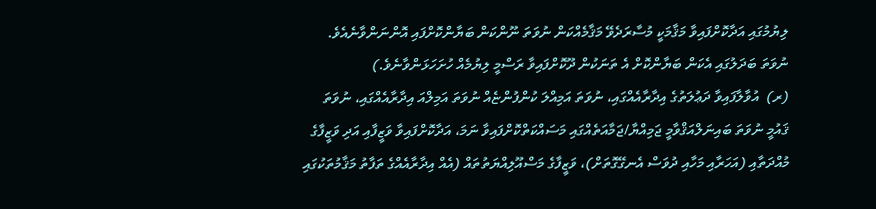ލިޔުމުގައި އަދާކޮށްފައިވާ މަޤާމަކީ މުސާރަދެވޭ މަޤާމެއްކަން ނުވަތަ ނޫންކަން ބަޔާންކޮށްފައި އޮންނަންވާނެއެވެ. ނުވަތަ ބަދަލުގައި އެކަން ބަޔާންކޮށް އެ ތަނަކުން ދޫކޮށްފައިވާ ރަސްމީ ލިޔުމެއް ހުށަހަޅަންވާނެވެ.)
(ރ)  އުވާލާފައިވާ ދަޢުލަތުގެ އިދާރާއެއްގައި، ނުވަތަ އަމިއްލަ ކުންފުންޏެއް ނުވަތަ އަމިލްއަ އިދާރާއެއްގައި، ނުވަތަ ޤައުމީ ނުވަތަ ބައިނަލްއަޤްވާމީ ޖަމިއްޔާ/ޖަމާއަތެއްގައި މަސައްކަތްކޮށްފައިވާ ނަމަ، އަދާކޮށްފައިވާ ވަޒީފާއި އަދި ވަޒީފާގެ މުއްދަތާއި (އަހަރާއި މަހާއި ދުވަސް އެނގޭގޮތަށް)، ވަޒީފާގެ މަސްއޫލިއްޔަތުތައް (އެއް އިދާރާއެއްގެ ތަފާތު މަޤާމުތަކުގައި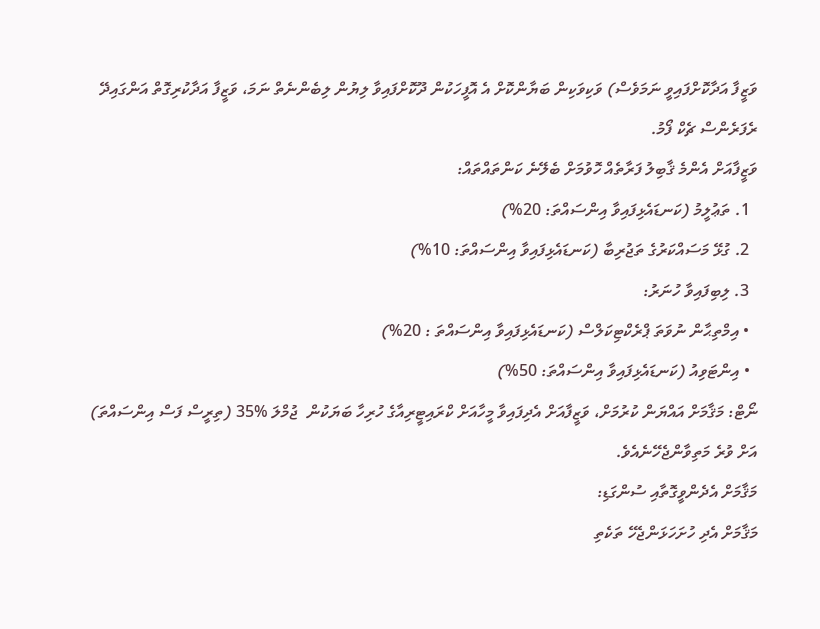ވަޒީފާ އަދާކޮށްފައިވީ ނަމަވެސް) ވަކިވަކިން ބަޔާންކޮށް އެ އޮފީހަކުން ދޫކޮށްފައިވާ ލިޔުން ލިބެންނެތް ނަމަ، ވަޒީފާ އަދާކުރިގޮތް އަންގައިދޭ ރެފަރެންސް ޗެކް ފޯމު.
ވަޒީފާއަށް އެންމެ ޤާބިލު ފަރާތެއް ހޮވުމަށް ބެލޭނެ ކަންތައްތައް:
  1. ތަޢުލީމު (ކަނޑައެޅިފައިވާ އިންސައްތަ: 20%)
  2. ގުޅޭ މަސައްކަރުގެ ތަޖުރިބާ (ކަނޑައެޅިފައިވާ އިންސައްތަ: 10%)
  3. ލިބިފައިވާ ހުނަރު:
  • އިމްތިޙާން ނުވަތަ ޕްރެކްޓިކަލްސް (ކަނޑައެޅިފައިވާ އިންސައްތަ : 20%)
  • އިންޓަވިއު (ކަނޑައެޅިފައިވާ އިންސައްތަ: 50%)
ނޯޓް: މަޤާމަށް އައްޔަން ކުރުމަށް، ވަޒީފާއަށް އެދިފައިވާ މީހާއަށް ކްރައިޓީރިއާގެ ހުރިހާ ބަޔަކުން  ޖުމްލަ %35 (ތިރީސް ފަސް އިންސައްތަ) އަށް ވުރެ މަތިވާންޖެހޭނެއެވެ.
މަޤާމަށް އެދެންވީގޮތާއި ސުންގަޑި:
މަޤާމަށް އެދި ހުށަހަޅަންޖެހޭ ތަކެތި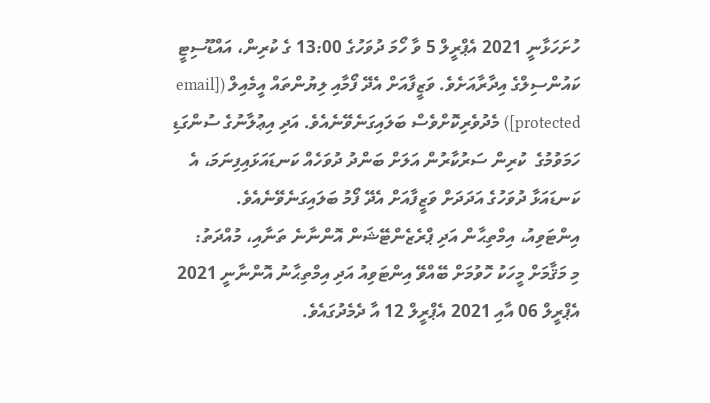ހުށަހަޅާނީ 2021 އެޕްރީލް 5 ވާ ހޯމަ ދުވަހުގެ 13:00 ގެ ކުރިން، އައްޑޫސިޓީ ކައުންސިލްގެ އިދާރާއަށެވެ. ވަޒީފާއަށް އެދޭ ފޯމާއި ލިޔުންތައް އީމެއިލް ([email protected]) މެދުވެރިކޮށްވެސް ބަލައިގަނެވޭނެއެވެ. އަދި އިޢުލާނުގެ ސުންގަޑި ހަމަވުމުގެ  ކުރިން ސަރުކާރުން އަލަށް ބަންދު ދުވަހެއް ކަނޑައަޅައިފިނަމަ، އެ ކަނޑައަޅާ ދުވަހުގެ އަދަދަށް ވަޒީފާއަށް އެދޭ ފޯމު ބަލައިގަނެވޭނެއެވެ.
އިންޓަވިއު، އިމްތިޙާން އަދި ޕްރެޒެންޓޭޝަން އޮންނާނެ ތަނާއި، މުއްދަތު:
މި މަޤާމަށް މީހަކު ހޮވުމަށް ބޭއްވޭ އިންޓަވިއު އަދި އިމްތިޙާނު އޮންނާނީ 2021 އެޕްރީލް 06 އާއި 2021 އެޕްރީލް 12 އާ ދެމެދުގައެވެ.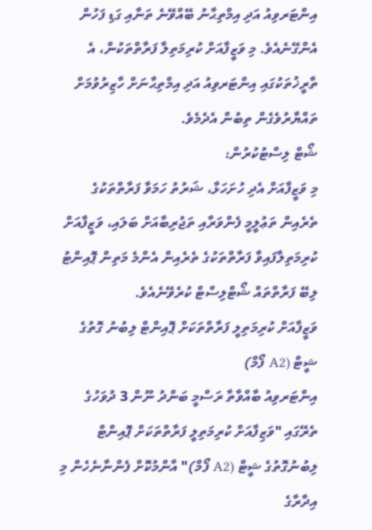އިންޓަރވިއު އަދި އިމްތިޙާނު ބޭއްވޭނެ ތަނާއި ގަޑި ފަހުން އެންގޭނެއެވެ. މި ވަޒީފާއަށް ކުރިމަތިލާ ފަރާތްތަކުން، އެ ތާރީޚުތަކުގައި އިންޓަރވިއު އަދި އިމްތިޙާނަށް ހާޒިރުވުމަށް ތައްޔާރުވެގެން ތިބުން އެދެމެވެ.
ޝޯޓް ލިސްޓުކުރުން:
މި ވަޒީފާއަށް އެދި ހުށަހަޅާ، ޝަރުތު ހަމަވާ ފަރާތްތަކުގެ ތެރެއިން ތަޢުލީމީ ފެންވަރާއި ތަޖުރިބާއަށް ބަލައި، ވަޒީފާއަށް ކުރިމަތިލާފައިވާ ފަރާތްތަކުގެ ތެރެއިން އެންމެ މަތިން ޕޮއިންޓު ލިބޭ ފަރާތްތައް ޝޯޓްލިސްޓް ކުރެވޭނެއެވެ.
ވަޒީފާއަށް ކުރިމަތިލީ ފަރާތްތަކަށް ޕޮއިންޓް ލިބުނު ގޮތުގެ ޝީޓް (A2 ފޯމް)
އިންޓަރވިއު ބާއްވާތާ ރަސްމީ ބަންދު ނޫން 3 ދުވަހުގެ ތެރޭގައި "ވަޒިފާއަށް ކުރިމަތިލީ ފަރާތްތަކަށް ޕޮއިންޓް ލިބުނުގޮތުގެ ޝީޓް (A2 ފޯމް)" އާންމުކޮށް ފެންނާނެހެން މި އިދާރާގެ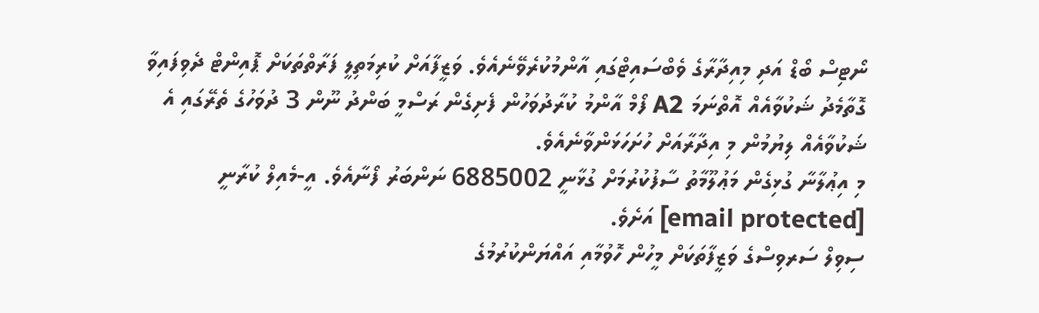ނޯޓިސް ބޯޑް އަދި މިއިދާރާގެ ވެބްސައިޓްގައި އާންމުކުރެވޭނެއެވެ. ވަޒީފާއަށް ކުރިމަތިލީ ފަރާތްތަކަށް ޕޮއިންޓް ދެވިފައިވާ ގޮތާމެދު ޝަކުވާއެއް އޮތްނަމަ A2 ފޯމް އާންމު ކުރާދުވަހުން ފެށިގެން ރަސްމީ ބަންދު ނޫން 3 ދުވަހުގެ ތެރޭގައި އެ ޝަކުވާއެއް ލިޔުމުން މި އިދާރާއަށް ހުށަހަޅަންވާނެއެވެ.
މި އިޢުލާނާ ގުޅިގެން މަޢުލޫމާތު ސާފުކުރުމަށް ގުޅާނީ 6885002 ނަންބަރު ފޯނާއެވެ. އީ-މެއިލް ކުރާނީ [email protected] އަށެވެ.
ސިވިލް ސަރވިސްގެ ވަޒީފާތަކަށް މީހުން ހޮވުމާއި އައްޔަންކުރުމުގެ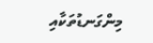މިންގަނޑުތަކާއި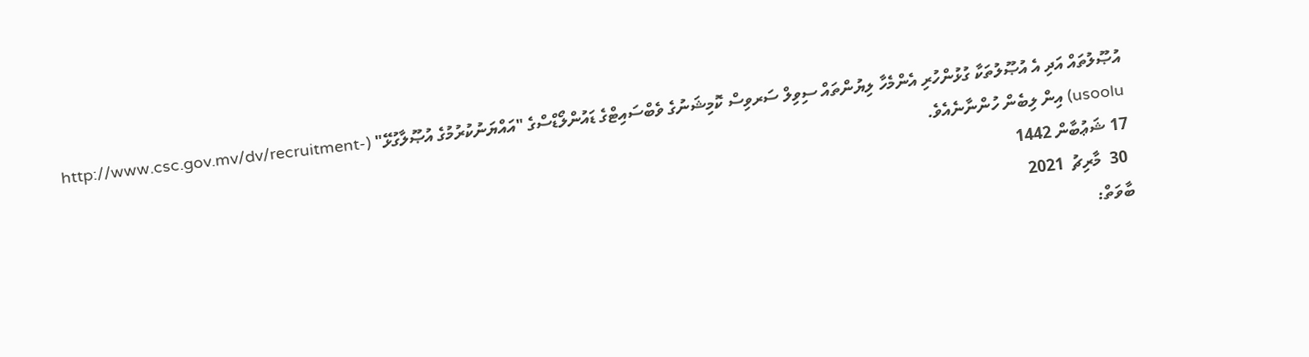އުޞޫލުތައް އަދި އެ އުޞޫލުތަކާ ގުޅުންހުރި އެންމެހާ ލިޔުންތައް ސިވިލް ސަރވިސް ކޮމިޝަނުގެ ވެބްސައިޓްގެ ޑައުންލޯޑްސްގެ "އައްޔަނުކުރުމުގެ އުޞޫލާގުޅޭ" (http://www.csc.gov.mv/dv/recruitment-usoolu) އިން ލިބެން ހުންނާނެއެވެ.
17 ޝަޢުބާން 1442
 30  މާރިޗު  2021
ބާވަތް: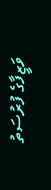ވަޒީފާގެ ފުރުސަތު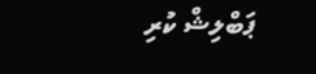ޕަބްލިޝް ކުރި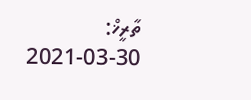ތާރީޚް: 30-03-2021